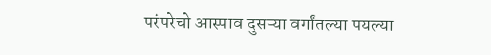परंपरेचो आस्पाव दुसऱ्या वर्गांतल्या पयल्या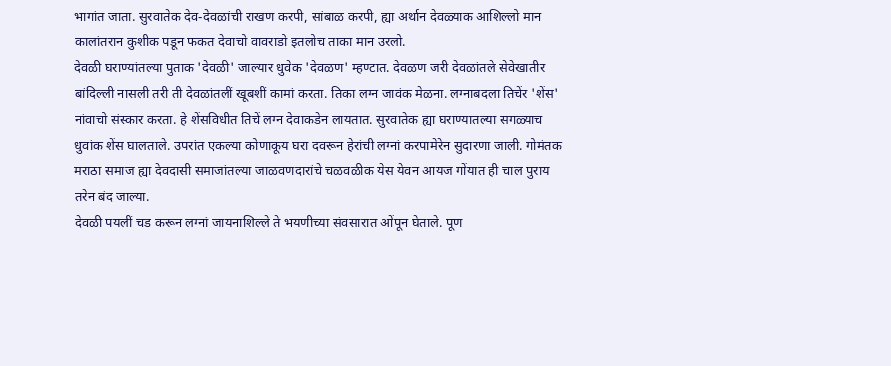भागांत जाता. सुरवातेक देव-देवळांची राखण करपी, सांबाळ करपी, ह्या अर्थान देवळ्याक आशिल्लो मान कालांतरान कुशीक पडून फकत देवाचो वावराडो इतलोच ताका मान उरलो.
देवळी घराण्यांतल्या पुताक 'देवळी' जाल्यार धुवेक 'देवळण' म्हण्टात. देवळण जरी देवळांतले सेवेखातीर बांदिल्ली नासली तरी ती देवळांतलीं खूबशीं कामां करता. तिका लग्न जावंक मेळना. लग्नाबदला तिचेंर 'शेंस' नांवाचो संस्कार करता. हे शेंसविधीत तिचें लग्न देवाकडेन लायतात. सुरवातेक ह्या घराण्यातल्या सगळ्याच धुवांक शेंस घालताले. उपरांत एकल्या कोणाकूय घरा दवरून हेरांची लग्नां करपामेरेन सुदारणा जाली. गोमंतक मराठा समाज ह्या देवदासी समाजांतल्या जाळवणदारांचे चळवळीक येस येवन आयज गोंयात ही चाल पुराय तरेन बंद जाल्या.
देवळी पयलीं चड करून लग्नां जायनाशिल्ले ते भयणीच्या संवसारात ओंपून घेताले. पूण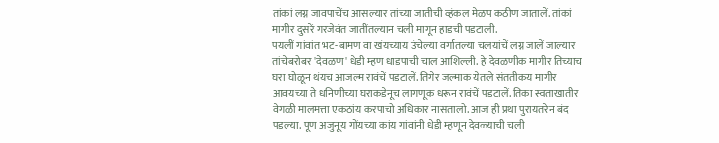तांकां लग्न जावपाचेंच आसल्यार तांच्या जातीची व्हंकल मेळप कठीण जातालें. तांकां मागीर दुसरें गरजेवंत जातींतल्यान चली मागून हाडची पडटाली.
पयलीं गांवांत भट-बामण वा खंयच्याय उंचेल्या वर्गातल्या चलयांचें लग्न जालें जाल्यार तांचेबरोबर 'देवळण' धेडी म्हण धाडपाची चाल आशिल्ली. हे देवळणीक मागीर तिच्याच घरा घोळून थंयच आजल्म रावंचें पडटालें. तिगेर जल्माक येतले संततीकय मागीर आवयच्या ते धनिणीच्या घराकडेनूच लागणूक धरून रावंचें पडटालें. तिका स्वताखातीर वेगळी मालमत्ता एकठांय करपाचो अधिकार नासतालो. आज ही प्रथा पुरायतरेन बंद पडल्या. पूण अजुनूय गोंयच्या कांय गांवांनी धेडी म्हणून देवळ्याची चली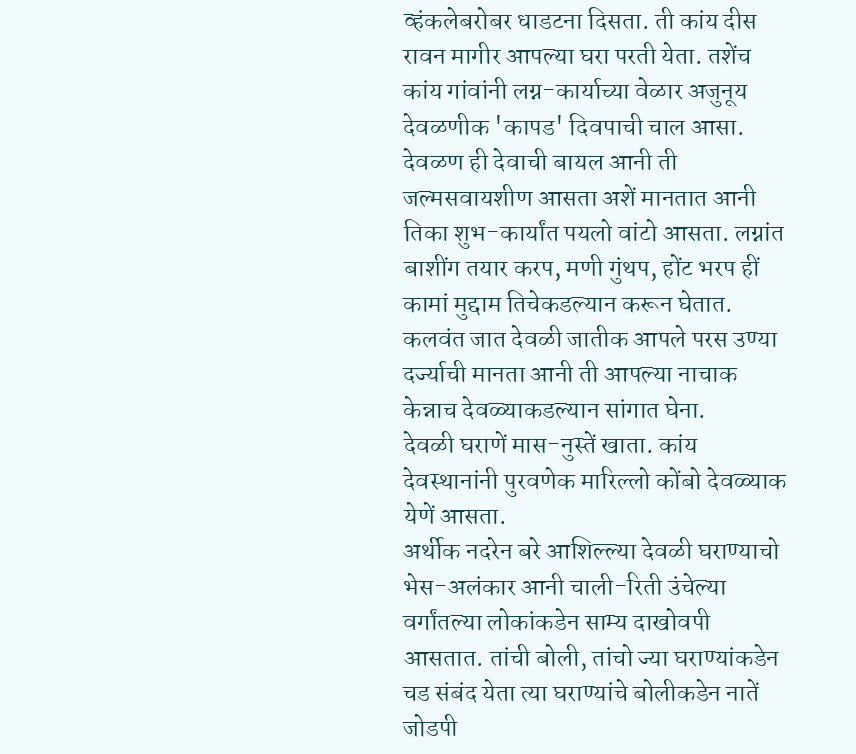व्हंकलेबरोबर धाडटना दिसता. ती कांय दीस रावन मागीर आपल्या घरा परती येता. तशेंच कांय गांवांनी लग्न-कार्याच्या वेळार अजुनूय देवळणीक 'कापड' दिवपाची चाल आसा.
देवळण ही देवाची बायल आनी ती जल्मसवायशीण आसता अशें मानतात आनी तिका शुभ-कार्यांत पयलो वांटो आसता. लग्नांत बाशींग तयार करप, मणी गुंथप, होंट भरप हीं कामां मुद्दाम तिचेकडल्यान करून घेतात.
कलवंत जात देवळी जातीक आपले परस उण्या दर्ज्याची मानता आनी ती आपल्या नाचाक केन्नाच देवळ्याकडल्यान सांगात घेना.
देवळी घराणें मास-नुस्तें खाता. कांय देवस्थानांनी पुरवणेक मारिल्लो कोंबो देवळ्याक येणें आसता.
अर्थीक नदरेन बरे आशिल्ल्या देवळी घराण्याचो भेस-अलंकार आनी चाली-रिती उंचेल्या वर्गांतल्या लोकांकडेन साम्य दाखोवपी आसतात. तांची बोली, तांचो ज्या घराण्यांकडेन चड संबंद येता त्या घराण्यांचे बोलीकडेन नातें जोडपी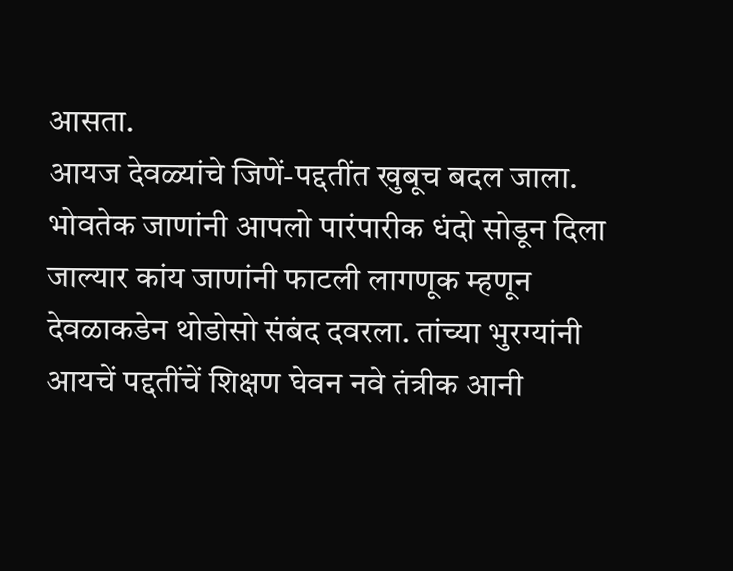आसता.
आयज देवळ्यांचे जिणें-पद्दतींत खुबूच बदल जाला. भोवतेक जाणांनी आपलो पारंपारीक धंदो सोडून दिला जाल्यार कांय जाणांनी फाटली लागणूक म्हणून देवळाकडेन थोडोसो संबंद दवरला. तांच्या भुरग्यांनी आयचें पद्दतींचें शिक्षण घेवन नवे तंत्रीक आनी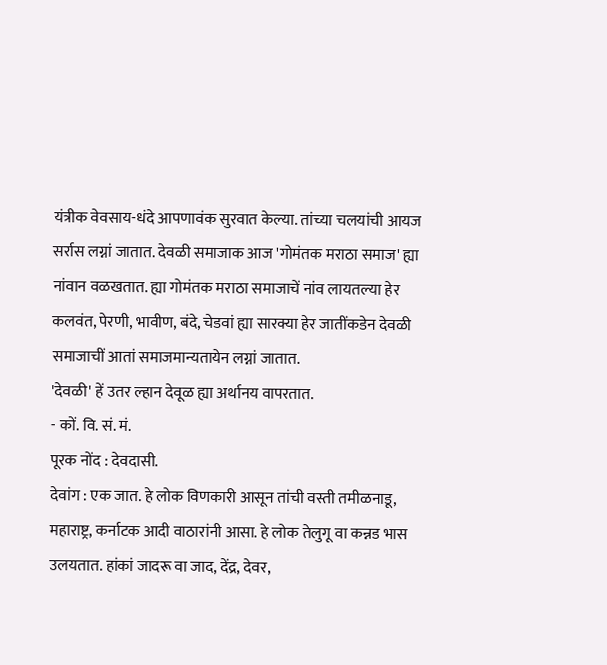यंत्रीक वेवसाय-धंदे आपणावंक सुरवात केल्या. तांच्या चलयांची आयज सर्रास लग्नां जातात. देवळी समाजाक आज 'गोमंतक मराठा समाज' ह्या नांवान वळखतात. ह्या गोमंतक मराठा समाजाचें नांव लायतल्या हेर कलवंत, पेरणी, भावीण, बंदे, चेडवां ह्या सारक्या हेर जातींकडेन देवळी समाजाचीं आतां समाजमान्यतायेन लग्नां जातात.
'देवळी' हें उतर ल्हान देवूळ ह्या अर्थानय वापरतात.
- कों. वि. सं. मं.
पूरक नोंद : देवदासी.
देवांग : एक जात. हे लोक विणकारी आसून तांची वस्ती तमीळनाडू, महाराष्ट्र, कर्नाटक आदी वाठारांनी आसा. हे लोक तेलुगू वा कन्नड भास उलयतात. हांकां जादरू वा जाद, देंद्र, देवर,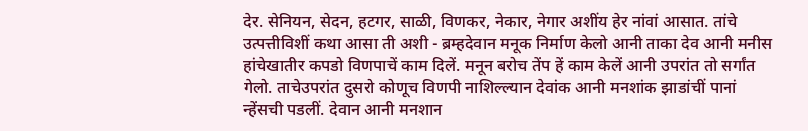देर. सेनियन, सेदन, हटगर, साळी, विणकर, नेकार, नेगार अशींय हेर नांवां आसात. तांचे उत्पत्तीविशीं कथा आसा ती अशी - ब्रम्हदेवान मनूक निर्माण केलो आनी ताका देव आनी मनीस हांचेखातीर कपडो विणपाचें काम दिलें. मनून बरोच तेंप हें काम केलें आनी उपरांत तो सर्गांत गेलो. ताचेउपरांत दुसरो कोणूच विणपी नाशिल्ल्यान देवांक आनी मनशांक झाडांचीं पानां न्हेंसची पडलीं. देवान आनी मनशान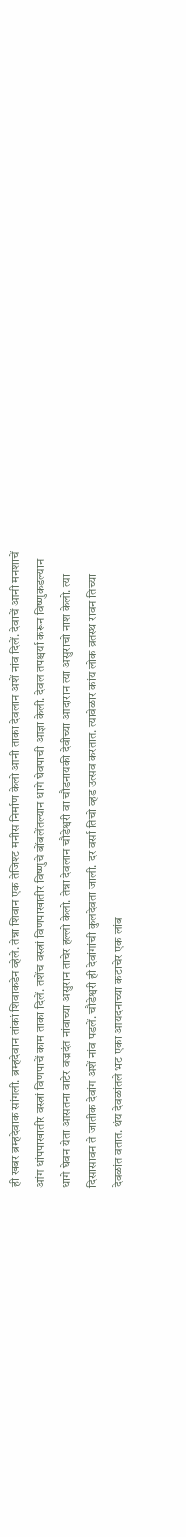ही खबर ब्रम्हदेवाक सांगली. ब्रम्हदेवान तांकां शिवाकडेन व्हेले. तेन्ना शिवान एक तेजिश्ट मनीस निर्माण केलो आनी ताका देवलान अशें नांव दिलें. देवाचें आनी मनशाचें आंग धांपपाखातीर वस्त्रां विणपाचें काम ताका दिलें. तशेंच वस्त्रां विणपाखातीर विष्णुचे बोंबलेंतल्यान धागे घेवपाची आज्ञा केली. देवल तपश्चर्या करून विष्णुकडल्यान धागे घेवन येता आसतना वाटेर वज्रदंत नांवाच्या असुरान ताचेर हल्लो केलो. तेन्ना देवलान चौडेश्वरी वा चौडनायकी देवीच्या आदारान त्या असुराचो नाश केलो. त्या दिसासावन ते जातीक देवांग अशें नांव पडलें. चौडेश्वरी ही देवांगांची कुलदेवता जाली. दर वर्सा तिचो व्हड उत्सव करतात. त्यावेळार कांय लोक व्रतस्थ रावन तिच्या देवळांत वतात. थंय देवळांतले भट एका आयदनाच्या कटाचेर एक लांब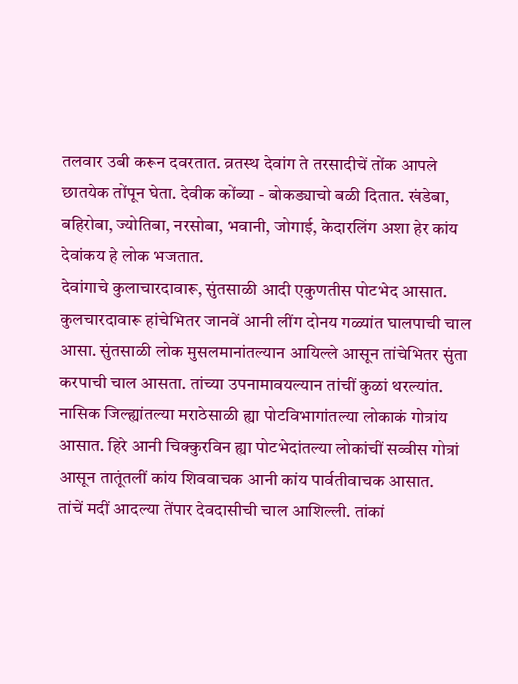तलवार उबी करून दवरतात. व्रतस्थ देवांग ते तरसादीचें तोंक आपले छातयेक तोंपून घेता. देवीक कोंब्या - बोकड्याचो बळी दितात. खंडेबा, बहिरोबा, ज्योतिबा, नरसोबा, भवानी, जोगाई, केदारलिंग अशा हेर कांय देवांकय हे लोक भजतात.
देवांगाचे कुलाचारदावारू, सुंतसाळी आदी एकुणतीस पोटभेद आसात. कुलचारदावारू हांचेभितर जानवें आनी लींग दोनय गळ्यांत घालपाची चाल आसा. सुंतसाळी लोक मुसलमानांतल्यान आयिल्ले आसून तांचेभितर सुंता करपाची चाल आसता. तांच्या उपनामावयल्यान तांचीं कुळां थरल्यांत. नासिक जिल्ह्यांतल्या मराठेसाळी ह्या पोटविभागांतल्या लोकाकं गोत्रांय आसात. हिरे आनी चिक्कुरविन ह्या पोटभेदांतल्या लोकांचीं सव्वीस गोत्रां आसून तातूंतलीं कांय शिववाचक आनी कांय पार्वतीवाचक आसात.
तांचें मदीं आदल्या तेंपार देवदासीची चाल आशिल्ली. तांकां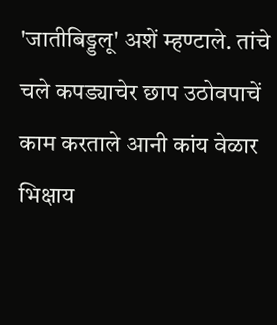'जातीबिड्डलू' अशें म्हण्टाले. तांचे चले कपड्याचेर छाप उठोवपाचें काम करताले आनी कांय वेळार भिक्षाय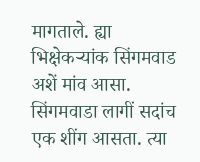मागताले. ह्या भिक्षेकऱ्यांक सिंगमवाड अशें मांव आसा. सिंगमवाडा लागीं सदांच एक शींग आसता. त्या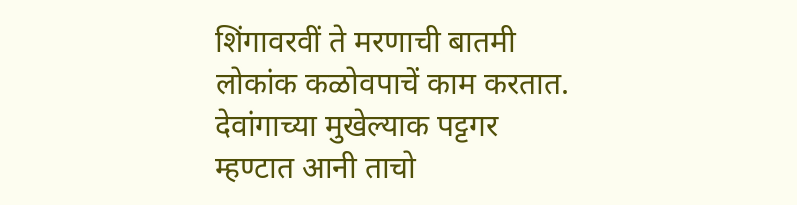शिंगावरवीं ते मरणाची बातमी लोकांक कळोवपाचें काम करतात.
देवांगाच्या मुखेल्याक पट्टगर म्हण्टात आनी ताचो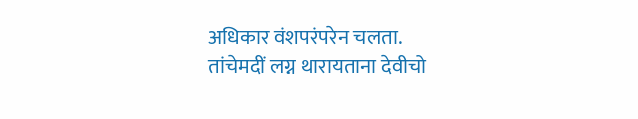अधिकार वंशपरंपरेन चलता.
तांचेमदीं लग्न थारायताना देवीचो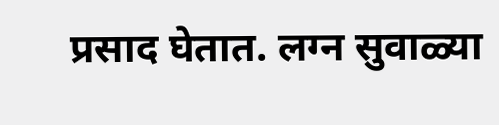प्रसाद घेतात. लग्न सुवाळ्या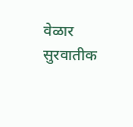वेळार सुरवातीक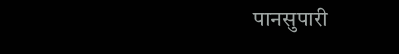पानसुपारी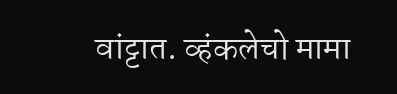वांट्टात. व्हंकलेचो मामा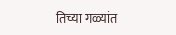तिच्या गळ्यांत